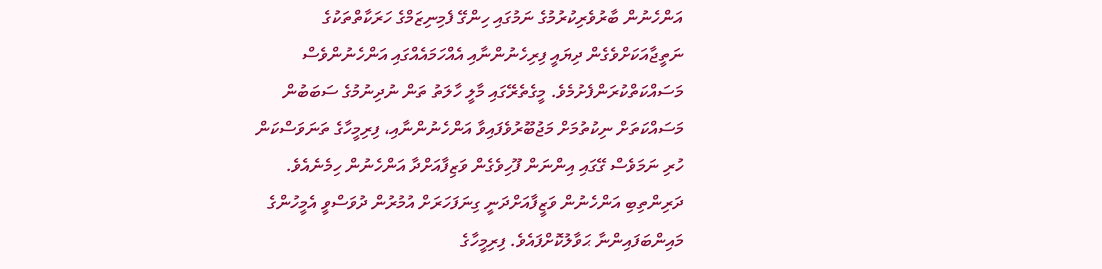އަންހެނުން ބާރުވެރިކުރުމުގެ ނަމުގައި ހިންގޭ ފެމިނިޒަމްގެ ހަރަކާތްތަކުގެ ނަތީޖާއަކަށްވެގެން ދިޔައީ ފިރިހެނުންނާއި އެއްހަމައެއްގައި އަންހެނުންވެސް މަސައްކަތްކުރަންފެށުމެވެ. މީގެތެރޭގައި މާލީ ހާލަތު ތަން ނުދިނުމުގެ ސަބަބުން މަސައްކަތަށް ނިކުތުމަށް މަޖުބޫރުވެފައިވާ އަންހެނުންނާއި، ފިރިމީހާގެ ތަނަވަސްކަން ހުރި ނަމަވެސް ގޭގައި އިންނަން ފޫހިވެގެން ވަޒިފާއަށްދާ އަންހެނުން ހިމެނެއެވެ. ދަރިންތިބި އަންހެނުން ވަޒީފާއަށްދަނީ ގިނަފަހަރަށް އުމުރުން ދުވަސްވީ އެމީހުންގެ މައިންބަފައިންނާ ޙަވާލުކޮށްފައެވެ. ފިރިމީހާގެ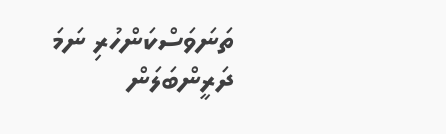ތަނަވަސްކަންހުރި ނަމަ ދަރީންބަލަން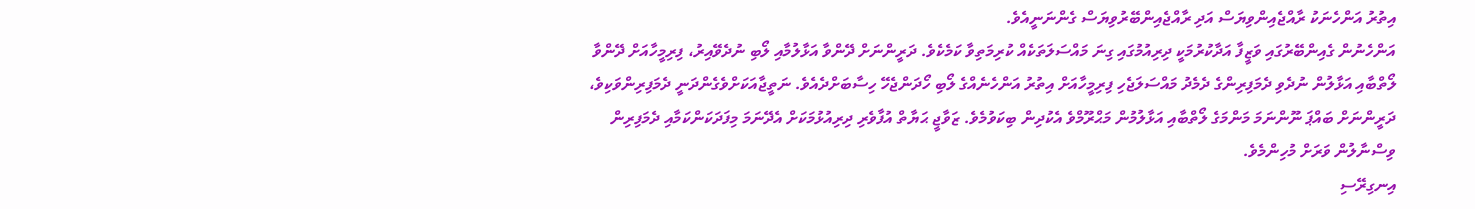އިތުރު އަންހެނަކު ރާއްޖެއިންވިޔަސް އަދި ރާއްޖެއިންބޭރުވިޔަސް ގެންނަނީއެވެ.
އަންހެނުން ގެއިންބޭރުގައި ވަޒީފާ އަދާކުރުމަކީ ދިރިއުމުގައި ގިނަ މައްސަލަތަކެއް ކުރިމަތިވާ ކަމެކެވެ. ދަރީންނަށް ދޭންވާ އަޅާލުމާއި ލޯބި ނުދެވޭއިރު، ފިރިމީހާއަށް ދޭންވާ ލޯތްބާއި އަޅާލުން ނުދެވި ދެމަފިރިންގެ ދެމެދު މައްސަލަޖެހި ފިރިމީހާއަށް އިތުރު އަންހެނެއްގެ ލޯބި ހޯދަންޖެހޭ ހިސާބަށްދެއެވެ. ނަތީޖާއަކަށްވެގެންދަނީ ދެމަފިރިންވަކިވެ، ދަރީންނަށް ބައްޕަ ނޫންނަމަ މަންމަގެ ލޯތްބާއި އަޅާލުމުން މަޙްރޫމްވެ އެކުދިން ބިކަވުމެވެ. ޒަވާޖީ ޙަޔާތް އުފާވެރި ދިރިއުޅުމަކަށް އެދޭނަމަ މިފަދަކަންކަމާއި ދެމަފިރިން ވިސްނާލުން ވަރަށް މުހިންމެވެ.
އިނގިރޭސި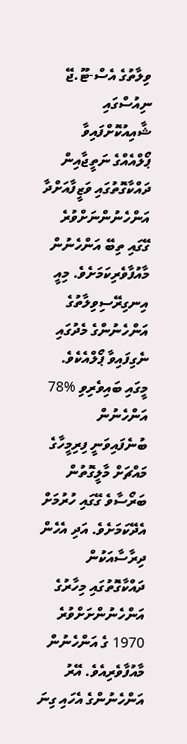ވިލާތުގެ އެސް-ޓޫ.ޖޭ ނިއުސްގައި ޝާއިއުކޮށްފައިވާ ޕޯލްއެއްގެ ނަތީޖާއިން ދައްކާގޮތުގައި ވަޒީފާއަށްދާ އަންހެނުންނަށްވުރެ ގޭގައި ތިބޭ އަންހެނުން މާއުފާވެރިކަމަށެވެ. މިއީ އިނގިރޭސިވިލާތުގެ އަންހެނުންގެ މެދުގައި ނެގިފައިވާ ޕޯލްއެކެވެ. މީގައި ބައިވެރިވި %78 އަންހެނުން ބުނެފައިވަނީ ފިރިމީހާގެ މައްޗަށް މާލީގޮތުން ބަރޯސާވެ ގޭގައި ހުރުމަށް އެދޭކަމަށެވެ. އަދި އެހެން ދިރާސާއަކުން ދައްކާގޮތުގައި މިހާރުގެ އަންހެނުންށަށްވުރެ 1970 ގެ އަންހެނުން މާއުފާވެރިއެވެ. އޭރު އަންހެނުންގެ އެހައި ގިނަ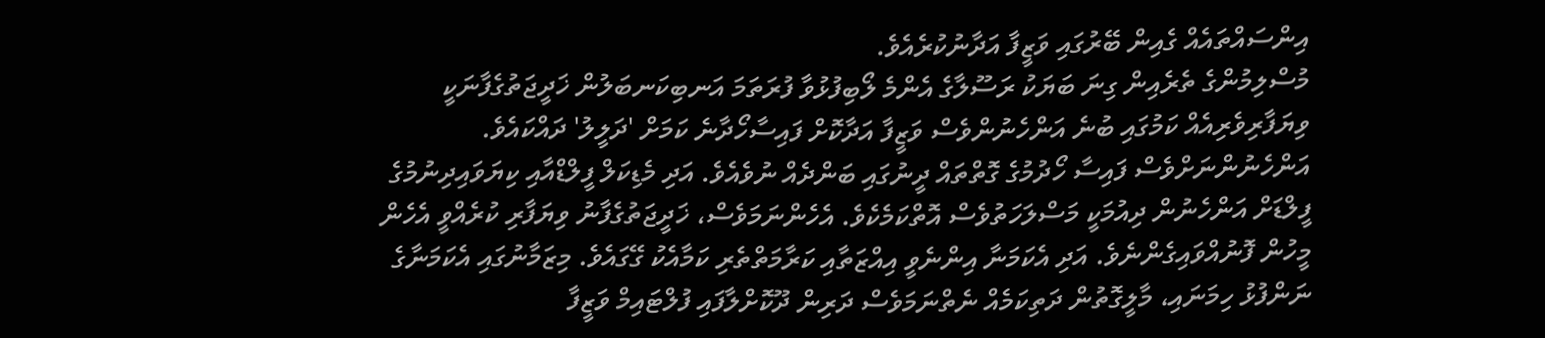އިންސައްތައެއް ގެއިން ބޭރުގައި ވަޒީފާ އަދާނުކުރެއެވެ.
މުސްލިމުންގެ ތެރެއިން ގިނަ ބަޔަކު ރަސޫލާގެ އެންމެ ލޯބިފުޅުވާ ފުރަތަމަ އަނބިކަނބަލުން ޚަދީޖަތުގެފާނަކީ ވިޔަފާރިވެރިއެއް ކަމުގައި ބުނެ އަންހެނުންވެސް ވަޒީފާ އަދާކޮށް ފައިސާހޯދާނެ ކަމަށް 'ދަލީލު' ދައްކައެވެ. އަންހެނުންނަށްވެސް ފައިސާ ހޯދުމުގެ ގޮތްތައް ދީނުގައި ބަންދެއް ނުވެއެވެ. އަދި މެޑިކަލް ފީލްޑްއާއި ކިޔަވައިދިނުމުގެ ފީލްޑަށް އަންހެނުން ދިއުމަކީ މަސްލަހަތުވެސް އޮތްކަމެކެވެ. އެހެންނަމަވެސް، ޚަދީޖަތުގެފާނު ވިޔަފާރި ކުރެއްވީ އެހެން މީހުން ފޮނުއްވައިގެންނެވެ. އަދި އެކަމަނާ އިންނެވީ އިއްޒަތާއި ކަރާމަތްތެރި ކަމާއެކު ގޭގައެވެ. މިޒަމާނުގައި އެކަމަނާގެ ނަންފުޅު ހިމަނައި، މާލީގޮތުން ދަތިކަމެއް ނެތްނަމަވެސް ދަރިން ދޫކޮށްލާފައި ފުލްޓައިމް ވަޒީފާ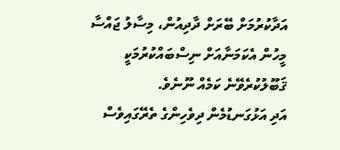އަދާކުރުމަށް ބޭރަށް ދާދިއުން، މިސާލު ޖައްސާ މީހުން އެކަމަނާއަށް ނިސްބައްކުރުމަކީ ޤަބޫލުކުރެވޭނެ ކަމެއް ނޫނެވެ.
އަދި އަޅުގަނޑުމެން ދިވެހިންގެ ތެރޭގައިވެސް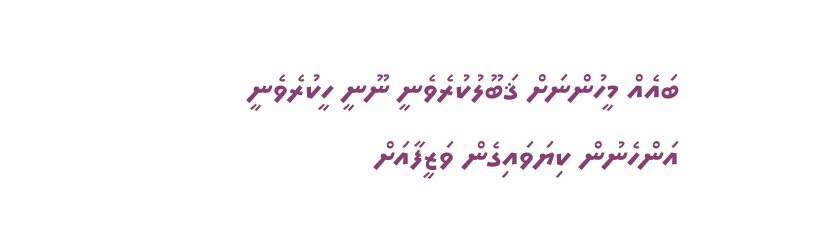ބައެއް މީހުންނަށް ޤަބޫލުކުރެވެނީ ނޫނީ ހީކުރެވެނީ އަންހެނުން ކިޔަވައިގެން ވަޒީފާއަށް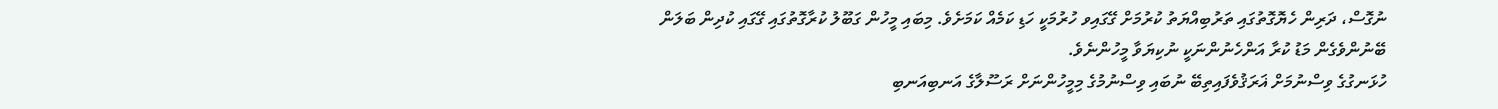ނުގޮސް، ދަރިން ހެޔޮގޮތުގައި ތަރުބިއްޔަތު ކުރުމަށް ގޭގައިވ ހުރުމަކީ ހަޑި ކަމެއް ކަމަށެވެ. މިބައި މީހުން ގަބޫލު ކުރާގޮތުގައި ގޭގައި ކުދިން ބަލަން ބޭނުންވެގެން މަޑު ކުރާ އަންހެނުންނަކީ ނުކިޔަވާ މީހުންނެވެ.
ހުޅަނގުގެ ވިސްނުމަށް ޣަރަޤުވެފައިތިބޭ ނުބައި ވިސްނުމުގެ މިމީހުންނަށް ރަސޫލާގެ އަނބިއަނބި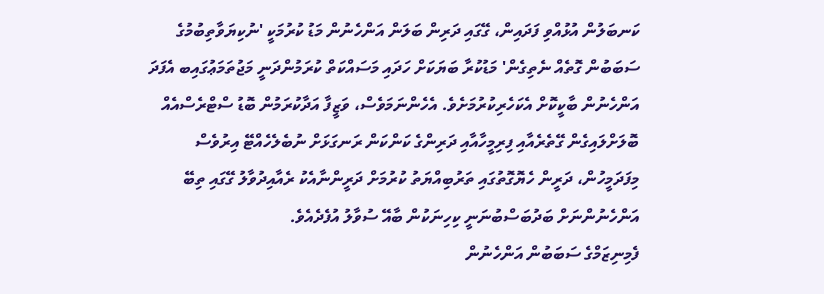ކަނބަލުން އުޅުއްވި ފަދައިން، ގޭގައި ދަރިން ބަލަން އަންހެނުން މަޑު ކުރުމަކީ 'ނުކިޔަވާތިބުމުގެ ސަބަބުން ގޮތެއް ނެތިގެން' މަޑުކުރާ ބަޔަކަށް ހަދައި މަސައްކަތް ކުރަމުންދަނީ މަޖުތަމަޢުގައިބ އެފަދަ އަންހެނުން ބާކީކޮށް އެކަހެރިކުރުމަށެވެ. އެހެންނަމަވެސް، ވަޒީފާ އަދާކުރަމުން ބޮޑު ސްޓްރެސްއެއް ބޮލަށްލައިގެން ގޭތެރެއާއި ފިރިމީހާއާއި ދަރިންގެ ކަންކަން ރަނގަޅަށް ނުބެލެހެއްޓޭ އިރުވެސް މިފަދަމީހުން، ދަރީން ހެޔޮގޮތުގައި ތަރުބިއްޔަތު ކުރުމަށް ދަރީންނާއެކު ރެއާއިދުވާލު ގޭގައި ތިބޭ އަންހެނުންނަށް ބަދުބަސްބުނަނީ ކިހިނަކުން ބާއޭ ސުވާލު އުފެދެއެވެ.
ފެމިނިޒަމްގެ ސަބަބުން އަންހެނުން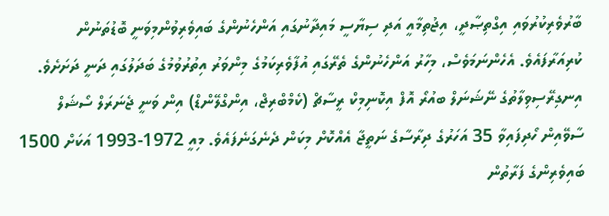ބާރުވެރިކުރުވައި އިގްތިޞާދީ، އިޖުތިމާއީ އަދި ސިޔާސީ މައިދާނުގައި އަންހެނުންގެ ބައިވެރިވުންމިވަނީ ބޮޑުތަނުން ކުރިއަރާފައެވެ. އެހެންނަމަވެސް، މިހާރު އަންހެނުންގެ ތެރޭގައި އުފާވެރިކަމުގެ މިންވަރު އިތުރުވުމުގެ ބަދަލުގައި ދަނީ ދަށަށެވެ. އިނގިރޭސިވިލާތުގެ ނޭޝަނަލް ބއުރޯ އޮފް އިކޮނިމިކް ރީސާޗް (ކެމްބްރިޖް، އިންގްލޭންޑް) އިން ވަނީ ޖެނަރަލް ސޯޝަލް ސާވޭއިން ހޯދިފައިވާ 35 އަހަރުގެ ދިރާސާގެ ނަތީޖާ އެއްކޮށް މިކަން ދެނެގަނެފައެވެ. މިއީ 1972-1993 އަކަށް 1500 ބައިވެރިންގެ ފަރާތުން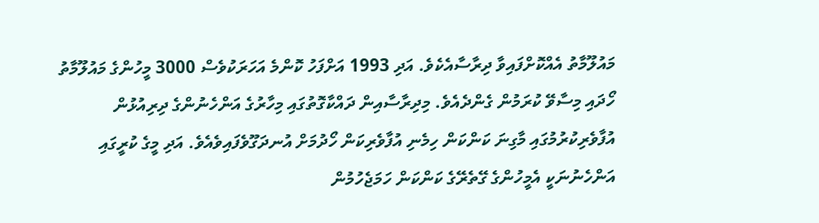މައުލޫމާތު އެއްކޮށްފައިވާ ދިރާސާއެކެވެ. އަދި 1993 އަށްފަހު ކޮންމެ އަހަރަކުވެސް 3000 މީހުންގެ މައުލޫމާތު ހޯދައި މިސާވޭ ކުރަމުން ގެންދެއެވެ. މިދިރާސާއިން ދައްކާގޮތުގައި މިހާރުގެ އަންހެނުންގެ ދިރިއުޅުން އުފާވެރިކުރުމުގައި މާގިނަ ކަންކަން ހިމެނި އުފާވެރިކަން ހޯދުމަށް އުނދަގޫވެފައިވެއެވެ. އަދި މީގެ ކުރީގައި އަންހެނުނަކީ އެމީހުންގެ ގޭތެރޭގެ ކަންކަން ހަމަޖެހުމުން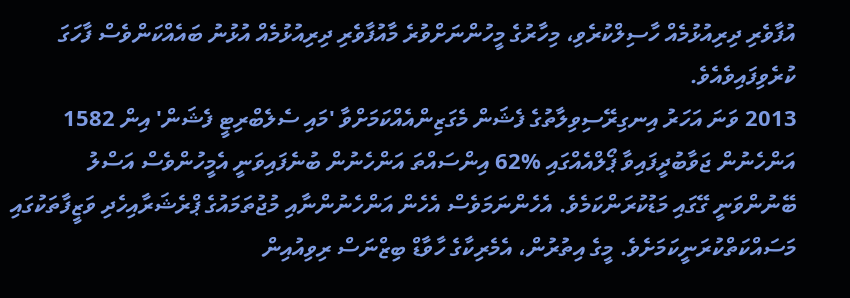އުފާވެރި ދިރިއުޅުމެއް ހާސިލްކުރެވި، މިހާރުގެ މީހުންނަށްވުރެ މާއުފާވެރި ދިރިއުޅުމެއް އުޅުނު ބައެއްކަންވެސް ފާހަގަ ކުރެވިފައިވެއެވެ.
2013 ވަނަ އަހަރު އިނގިރޭސިވިލާތުގެ ފެޝަން މެގަޒިންއެއްކަމަށްވާ 'މައި ސެލެބްރިޓީ ފެޝަން' އިން 1582 އަންހެނުން ޖަވާބުދީފައިވާ ޕޯލްއެއްގައި %62 އިންސައްތަ އަންހެނުން ބުނެފައިވަނީ އެމީހުންވެސް އަސްލު ބޭނުންވަނީ ގޭގައި މަޑުކުރަންކަމެވެ. އެހެންނަމަވެސް އެހެން އަންހެނުންނާއި މުޖުތަމައުގެ ޕްރެޝަރާއިހެދި ވަޒީފާތަކުގައި މަސައްކަތްކުރަނީކަމަށެވެ. މީގެ އިތުރުން، އެމެރިކާގެ ހާވާޑް ބިޒްނަސް ރިވިއުއިން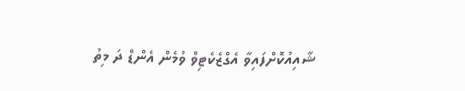ޝާއިއުކޮށްފައިވާ އެގްޒެކެޓިވް ވުމެން އެންޑް ދަ މިތު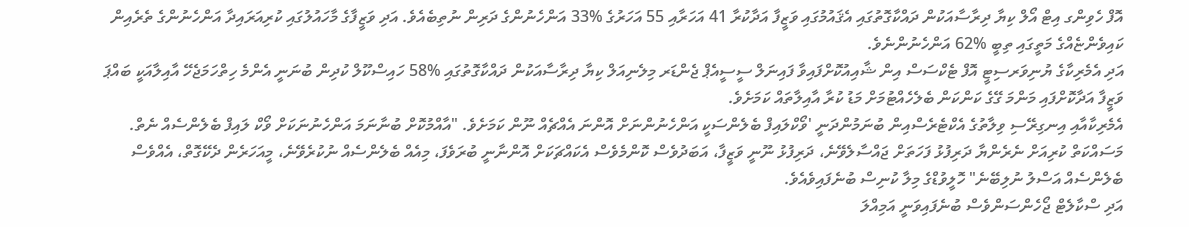އޮފް ހެވިންގ އިޓް އޯލް ކިޔާ ދިރާސާއަކުން ދައްކާގޮތުގައި އެޤައުމުގައި ވަޒީފާ އަދާކުރާ 41 އަހަރާއި 55 އަހަރުގެ %33 އަންހެނުންގެ ދަރިން ނުތިބެއެވެ. އަދި ވަޒީފާގެ މާހައުލުގައި ކުރިއަރައިދާ އަންހެނުންގެ ތެރެއިން ކައިވެންޏެއްގެ މަތީގައި ތިބީ %62 އަންހެނުންނެވެ.
އަދި އެމެރިކާގެ ޔުނިވަރސިޓީ އޮފް ޓެކްސަސް އިން ޝާއިއުކޮށްފައިވާ ފައިނަލް ސީސީއެޕް ޖެންޑަރ މިލެނިއަލް ކިޔާ ދިރާސާއަކުން ދައްކާގޮތުގައި %58 ހައިސްކޫލް ކުދިން ބުނަނީ އެންމެ ހިތްހަމަޖެހޭ އާއިލާއަކީ ބައްޕަ ވަޒީފާ އަދާކޮށްފައި މަންމަ ގޭގެ ކަންކަން ބެލެހެއްޓުމަށް މަޑު ކުރާ އާއިލާތައް ކަމަށެވެ.
އެމެރިކާއާއި އިނގިރޭސި ވިލާތުގެ އެކްޓެރެސްއިން ބުނަމުންދަނީ 'ވޯކްލައިފް ބެލެންސަކީ އަންހެނުންނަށް އޮންނަ އެއްޗެއް ނޫން ކަމަށެވެ. "އާއްމުކޮށް ބުނާނަމަ އަންހެނުނަކަށް ވޯކް ލައިފް ބެލެންސެއް ނެތް. މަސައްކަތް ކުރިއަށް ނެރެންޔާ ދަރިފުޅު ފަހަތަށް ޖައްސާލެވޭނެ، ދަރިފުޅު ނޫނީ ވަޒީފާ، އަބަދުވެސް ކޮންމެވެސް އެކައްޗަކަށް އޮންނާނީ ބުރަވެފަ، މިއެއް ބެލެންސެއް ނުކުރެވޭނެ، މީއަހަރެން ދެކޭގޮތް، އެއްވެސް ބެލެންސެއް އަސްލު ނުލިބޭނެ" ހޮލީވުޑްގެ މިލާ ކުނިސް ބުނެފައިވެއެވެ.
އަދި ސްކާލެޓް ޖޯހެންސަންވެސް ބުނެފައިވަނީ އަމިއްލަ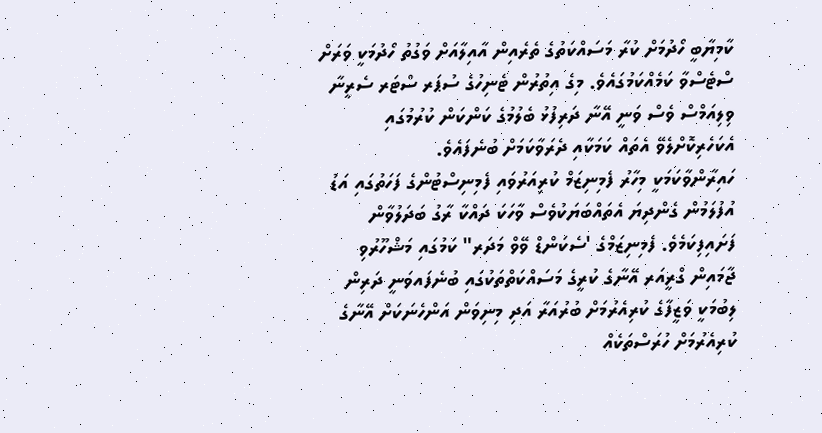ކާމިޔާބީ ހޯދުމަށް ކުރާ މަސައްކަތުގެ ތެރެއިން އާއިލާއަށް ވަގުތު ހޯދުމަކީ ވަރަށް ސްޓެސްވާ ކަމެއްކަމުގައެވެ. މިގެ އިތުރުން ޓެނިހުގެ ސުޕަރ ސްޓަރ ސެރީނާ ވިލިއަމްސް ވެސް ވަނީ އޭނާ ދަރިފުޅު ބެލުމުގެ ކަންކަން ކުރުމުގައި އެކަހެރިކޮށްލެވޭ އެތައް ކަމަކާއި ދެރަވާކަމަށް ބުނެފައެވެ.
ހައިރާންވާކަމަކީ މިހާރު ފެމިނިޒަމް ކުރިއަރުވައި ފެމިނިސްޓުންގެ ފަހަތުގައި އަޑު އުފުލަމުން ގެންދިޔަ އެތައްބަޔަކުވެސް ވާހަކަ ދައްކާ ރާގު ބަދަލުވާން ފަށައިފިކަމެވެ. ފެމިނިޒަމްގެ 'ސެކަންޑް ވޭވް މަދަރ" ކަމުގައި މަޝްހޫރުވި ޖާމައިން ގްރީއަރ އޭނާގެ ކުރީގެ މަސައްކަތްތަކުގައި ބުނެފައވަނީ ދަރިން ލިބުމަކީ ވަޒީފާގެ ކުރިއެރުމަށް ބުރުއަރާ އަދި މިނިވަން އަންހެނަކަށް އޭނާގެ ކުރިއެރުމަށް ހުރަސްތަކެއް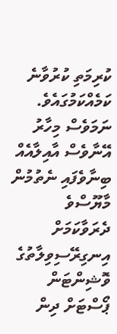ކުރިމަތި ކުރުވާނެ ކަމެއްކަމުގައެވެ. ނަމަވެސް މިހާރު އޭނާވެސް އާއިލާއެއް ބިނާވެފައި ނެތުމުން މާޔޫސްވެ ދެރަވާކަމަށް އިނގިރޭސިވިލާތުގެ ވޮޝިންޓަން ޕޯސްޓަށް ދިން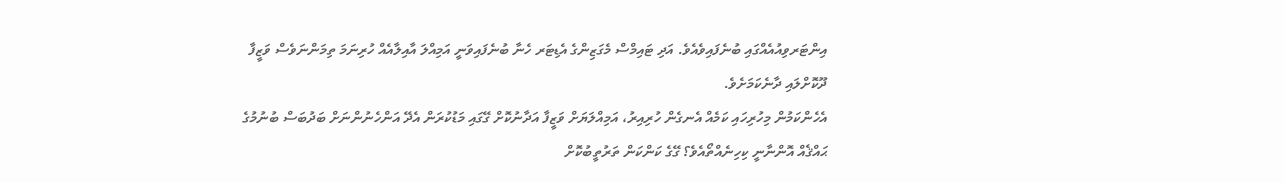އިންޓަރވިއުއެއްގައި ބުނެފައިވެއެވެ. އަދި ޓައިމްސް މެގަޒިންގެ އެޑިޓަރ ހެނާ ބުނެފައިވަނީ އަމިއްލަ އާއިލާއެއް ހުރިނަމަ ތިމަންނަވެސް ވަޒީފާ ދޫކޮށްލައި ދާނެކަމަށެވެ.
އެހެންކަމުން މިހުރިހައި ކަމެއް އެނގެން ހުރިއިރު، އަމިއްލަޔަށް ވަޒީފާ އަދާނުކޮށް ގޭގައި މަޑުކުރަން އެދޭ އަންހެނުންނަށް ބަދުބަސް ބުނުމުގެ ޙައްޤެއް އޮންނާނީ ކިހިނެއްތޯއެވެ؟ ގޭގެ ކަންކަން ތަރުތީބުކޮށް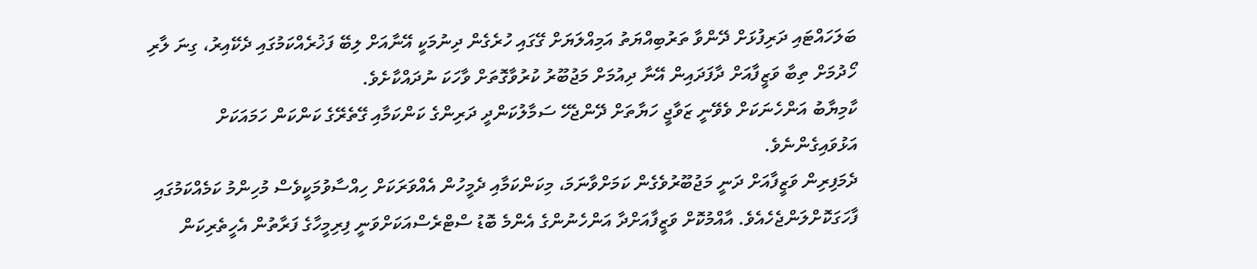ބަލަހައްޓައި ދަރިފުޅަށް ދޭންވާ ތަރުބިއްޔަތު އަމިއްލަޔަށް ގޭގައި ހުރެގެން ދިނުމަކީ އޭނާއަށް ލިބޭ ފަޚުރެއްކަމުގައި ދެކޭއިރު، ގިނަ ލާރި ހޯދުމަށް ތިބާ ވަޒީފާއަށް ދާފަދައިން އޭނާ ދިއުމަށް މަޖުބޫރު ކުރުވާގޮތަށް ވާހަކަ ނުދައްކާށެވެ.
ކާމިޔާބު އަންހެނަކަށް ވެވޭނީ ޒަވާޖީ ހަޔާތަށް ދޭންޖެހޭ ސަމާލުކަންދީ ދަރިންގެ ކަންކަމާއި ގޭތެރޭގެ ކަންކަން ހަމައަކަށް އަޅުވައިގެންނެވެ.
ދެމަފިރިން ވަޒީފާއަށް ދަނީ މަޖުބޫރުވެގެން ކަމަށްވާނަމަ، މިކަންކަމާއި ދެމީހުން އެއްވަރަކަށް ހިއްސާވުމަކީވެސް މުހިންމު ކަމެއްކަމުގައި ފާހަގަކޮށްލަންޖެހެއެވެ. އާއްމުކޮށް ވަޒީފާއަށްދާ އަންހެނުންގެ އެންމެ ބޮޑު ސްޓްރެސްއަކަށްވަނީ ފިރިމީހާގެ ފަރާތުން އެހީތެރިކަން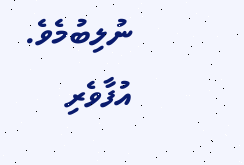ނުލިބުމެވެ. އުފާވެރި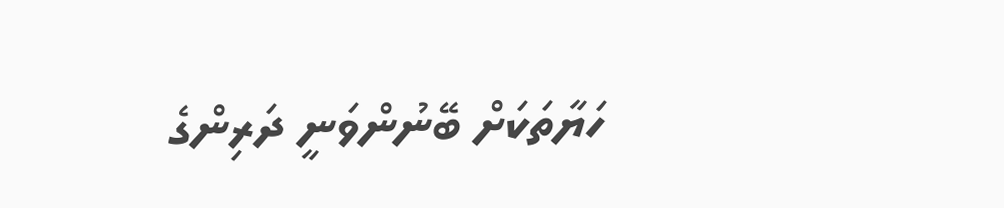ހަޔާތަކަށް ބޭނުންވަނީ ދަރިންގެ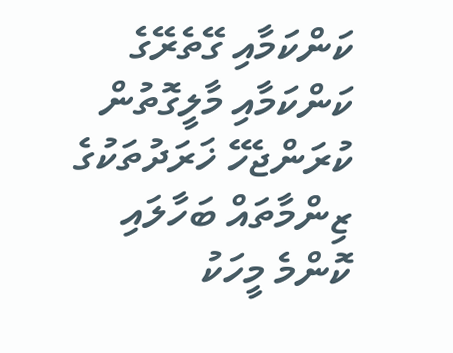ކަންކަމާއި ގޭތެރޭގެ ކަންކަމާއި މާލީގޮތުން ކުރަންޖެހޭ ޚަރަދުތަކުގެ ޒިންމާތައް ބަހާލައި ކޮންމެ މީހަކު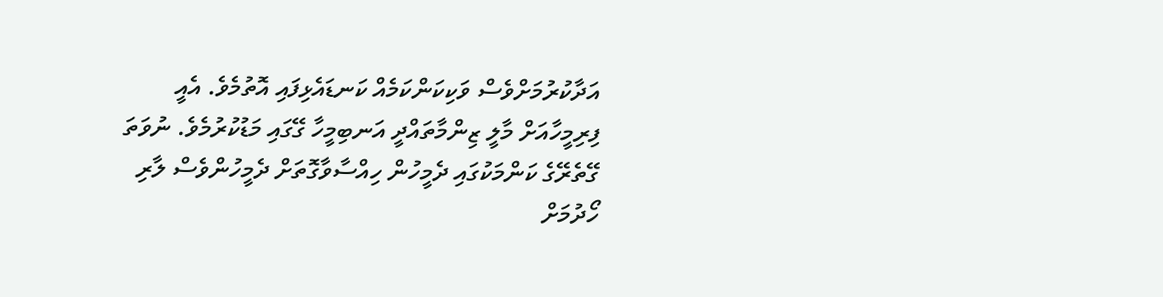އަދާކުރުމަށްވެސް ވަކިކަންކަމެއް ކަނޑައެޅިފައި އޮތުމެވެ. އެއީ ފިރިމީހާއަށް މާލީ ޒިންމާތައްދީ އަނބިމީހާ ގޭގައި މަޑުކުރުމެވެ. ނުވަތަ ގޭތެރޭގެ ކަންމަކުގައި ދެމީހުން ހިއްސާވާގޮތަށް ދެމީހުންވެސް ލާރި ހޯދުމަށް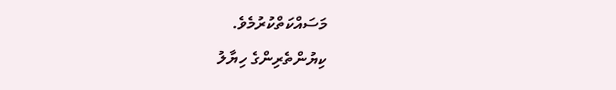މަސައްކަތްކުރުމެވެ.
ކިޔުންތެރިންގެ ހިޔާލު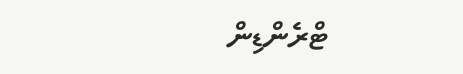ޓްރެންޑިން